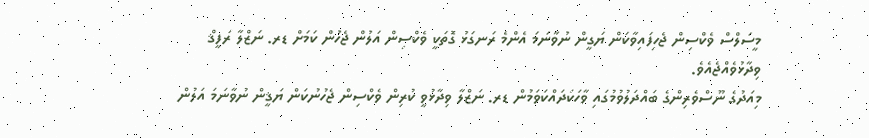މީސަލްސް ވެކްސިން ޖެހިފައިވާކަން ޔަގީން ނުވާނަމަ އެންމެ ރަނގަޅު ގޮތަކީ ވެކްސިން އަލުން ޖެހުން ކަމަށް ޑރ. ނަޒްލާ ރަފީޤް ވިދާޅުވެއްޖެއެވެ.
މިއަދުގެ ނޫސްވެރިންގެ ބައްދަލުވުމުގައި ވާހަކަދައްކަވަމުން ޑރ. ނަޒްލާ ވިދާޅުވީ ކުރިން ވެކްސިން ޖެހުނުކަން ޔަޤީން ނުވާނަމަ އަލުން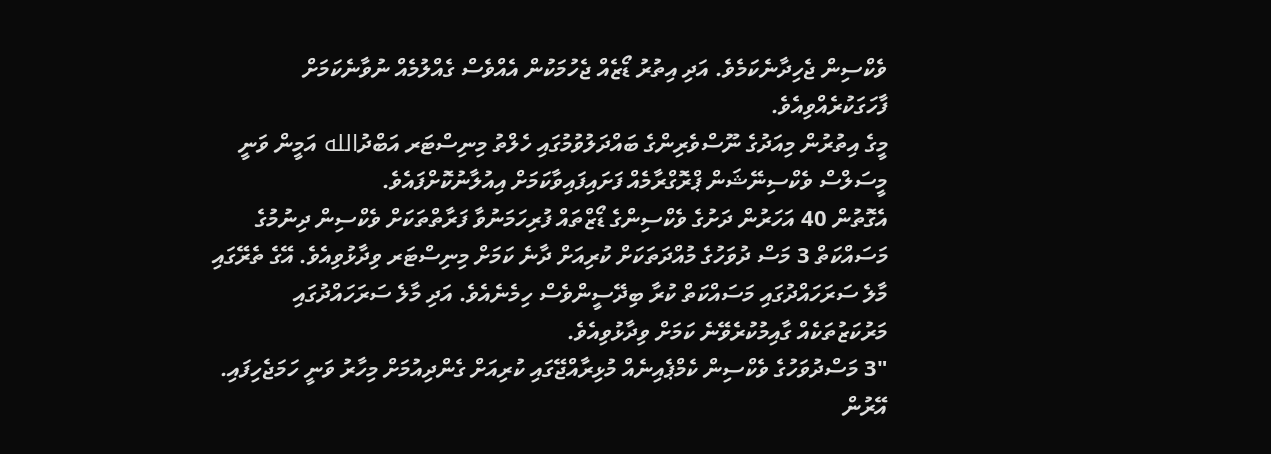ވެކްސިން ޖެހިދާނެކަމެވެ. އަދި އިތުރު ޑޯޒެއް ޖެހުމަކުން އެއްވެސް ގެއްލުމެއް ނުވާނެކަމަށް ފާހަގަކުރެއްވިއެވެ.
މީގެ އިތުރުން މިއަދުގެ ނޫސްވެރިންގެ ބައްދަލުވުމުގައި ހެލްތު މިނިސްޓަރ އަބްދުالله އަމީން ވަނީ މީސަލްސް ވެކްސިނޭޝަން ޕްރޮގްރާމެއް ފަށައިފައިވާކަމަށް އިއުލާނުކޮށްފައެވެ.
އެގޮތުން 40 އަހަރުން ދަށުގެ ވެކްސިންގެ ޑޯޒްތައް ފުރިހަމަނުވާ ފަރާތްތަކަށް ވެކްސިން ދިނުމުގެ މަސައްކަތް 3 މަސް ދުވަހުގެ މުއްދަތަކަށް ކުރިއަށް ދާނެ ކަމަށް މިނިސްޓަރ ވިދާޅުވިއެވެ. އޭގެ ތެރޭގައި މާލެ ސަރަހައްދުގައި މަސައްކަތް ކުރާ ބިދޭސީންވެސް ހިމެނެއެވެ. އަދި މާލެ ސަރަހައްދުގައި މަރުކަޒުތަކެއް ގާއިމުކުރެވޭނެ ކަމަށް ވިދާޅުވިއެވެ.
"3 މަސްދުވަހުގެ ވެކްސިން ކެމްޕެއިނެއް މުޅިރާއްޖޭގައި ކުރިއަށް ގެންދިއުމަށް މިހާރު ވަނީ ހަމަޖެހިފައި. އޭރުން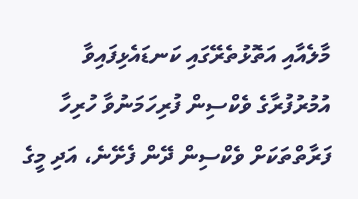މާލެއާއި އަތޮޅުތެރޭގައި ކަނޑައެޅިފައިވާ އުމުރުފުރާގެ ވެކްސިން ފުރިހަމަނުވާ ހުރިހާ ފަރާތްތަކަށް ވެކްސިން ދޭން ފެށޭނެ، އަދި މީގެ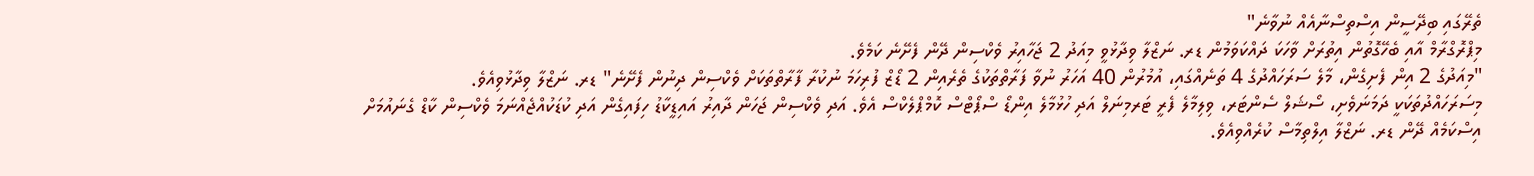ތެރޭގައި ބިދޭސީން އިސްތިސްނާއެއް ނުވާނެ"
މިޕްރޮގްރާމް އާއި ބެހޭގޮތުން އިތުރަށް ވާހަކަ ދައްކަވަމުން ޑރ. ނަޒްލާ ވިދާޅުވީ މިއަދު 2 ޖަހާއިރު ވެކްސިން ދޭން ފެށޭނެ ކަމެވެ.
"މިއަދުގެ 2 އިން ފެށިގެން، މާލެ ސަރަހައްދުގެ 4 ތަނެއްގައި، އުމުރުން 40 އަހަރު ނުވާ ފަރާތްތަކުގެ ތެރެއިން 2 ޑޯޒް ފުރިހަމަ ނުކުރާ ފާރާތްތަކަށް ވެކްސިން ދިނުން ފެށޭނެ" ޑރ. ނަޒްލާ ވިދާޅުވިއެވެ.
މިސަރަހައްދުތަކަކީ ދަމަނަވެށި، ސޯޝަލް ސެންޓަރ، ވިލިމާލެ ފެރީ ޓަރމިނަލް އަދި ހުޅުމާލެ އިންޑޯ ސްޕޯޓްސް ކޮމްޕްލެކްސް އެވެ. އަދި ވެކްސިން ޖަހަން ދާއިރު އައިޑީކާޑު ހިފައިގެން އަދި ކުޑަކުއްޖެއްނަމަ ވެކްސިން ކާޑް ގެނައުމަށް އިސްކަމެއް ދޭން ޑރ. ނަޒްލާ އިލްތިމާސް ކުރެއްވިއެވެ.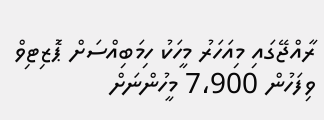ރާއްޖޭގައި މިއަހަރު މީހަކު ހިމަބިއްސަށް ޕޮޒިޓިވް ވިފަހުން 7،900 މީހުންނަށް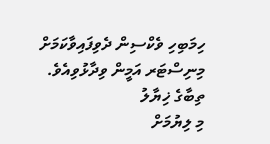ހިމަބިހި ވެކްސިން ދެވިފައިވާކަމަށް މިނިސްޓަރ އަމީން ވިދާޅުވިއެވެ.
ތިބާގެ ޚިޔާލު
މި ލިޔުމަށް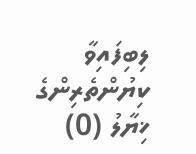ލިބިފައިވާ ކިޔުންތެރިންގެ ޚިޔާލު (0)